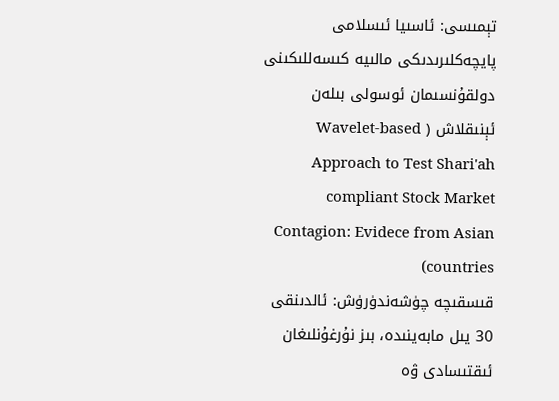تېمىسى: ئاسىيا ئىسلامى پايچەكلىرىدىكى مالىيە كىسەللىكىنى دولقۇنسىمان ئوسولى بىلەن ئېنىقلاش ( Wavelet-based Approach to Test Shari'ah compliant Stock Market Contagion: Evidece from Asian countries)
قىسقىچە چۈشەندۈرۈش: ئالدىنقى 30 يىل مابەينىدە، بىز نۇرغۇنلىغان ئىقتىسادى ۋە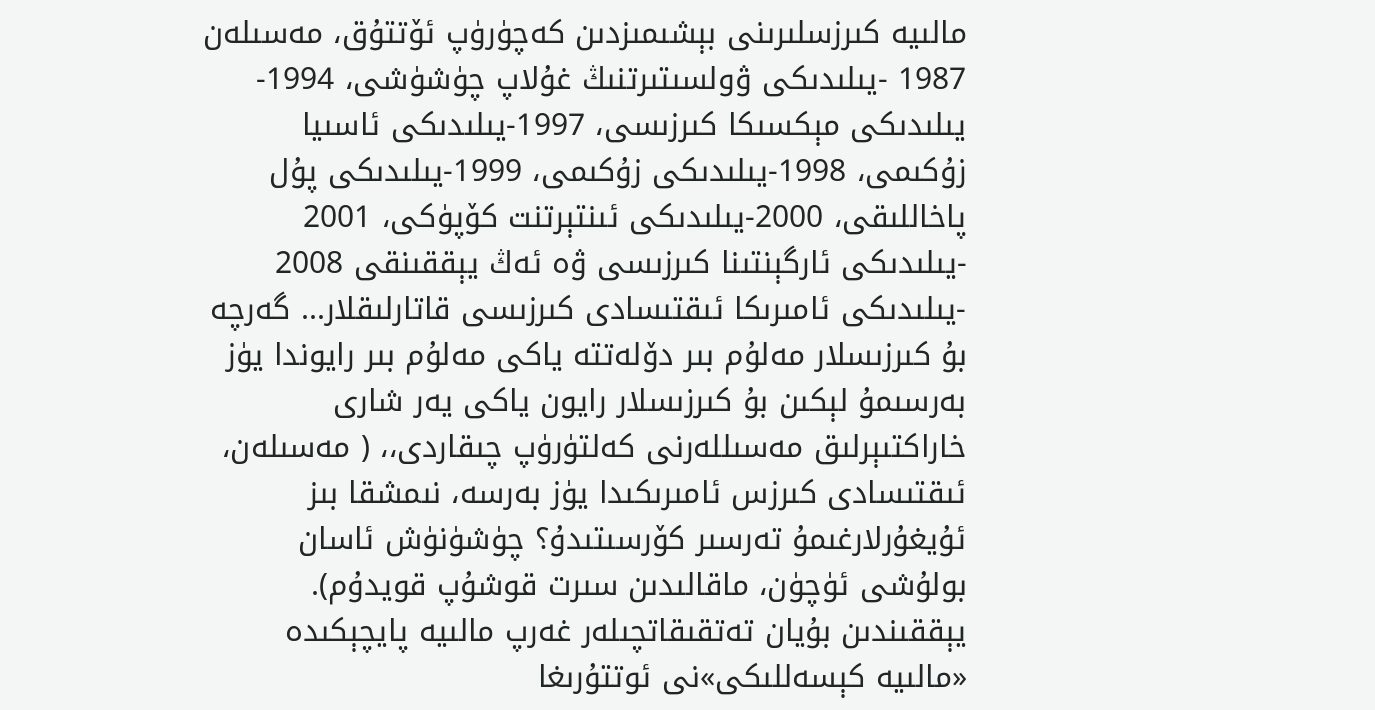مالىيە كىرزسلىرىنى بېشىمىزدىن كەچۈرۈپ ئۆتتۇق، مەسىلەن 1987 -يىلىدىكى ۋولسىتىرتنىڭ غۇلاپ چۈشۈشى، 1994- يىلىدىكى مېكسىكا كىرزىسى، 1997-يىلىدىكى ئاسىيا زۇكىمى، 1998-يىلىدىكى زۇكىمى، 1999-يىلىدىكى پۇل پاخاللىقى، 2000-يىلىدىكى ئىنتېرتنت كۆپۈكى، 2001 -يىلىدىكى ئارگېنتىنا كىرزىسى ۋە ئەڭ يېققىنقى 2008 -يىلىدىكى ئامىرىكا ئىقتىسادى كىرزىسى قاتارلىقلار... گەرچە بۇ كىرزىسلار مەلۇم بىر دۆلەتتە ياكى مەلۇم بىر رايوندا يۈز بەرسىمۇ لېكىن بۇ كىرزىسلار رايون ياكى يەر شارى خاراكتىېرلىق مەسىللەرنى كەلتۈرۈپ چىقاردى،، ( مەسىلەن، ئىقتىسادى كىرزس ئامىرىكىدا يۈز بەرسە، نىمشقا بىز ئۇيغۇرلارغىمۇ تەرسىر كۆرسىتىدۇ؟ چۈشۈنۈش ئاسان بولۇشى ئۈچۈن، ماقالىدىن سىرت قوشۇپ قويدۇم). يېققىندىن بۇيان تەتقىقاتچىلەر غەرپ مالىيە پايچېكىدە «مالىيە كېسەللىكى»نى ئوتتۇرىغا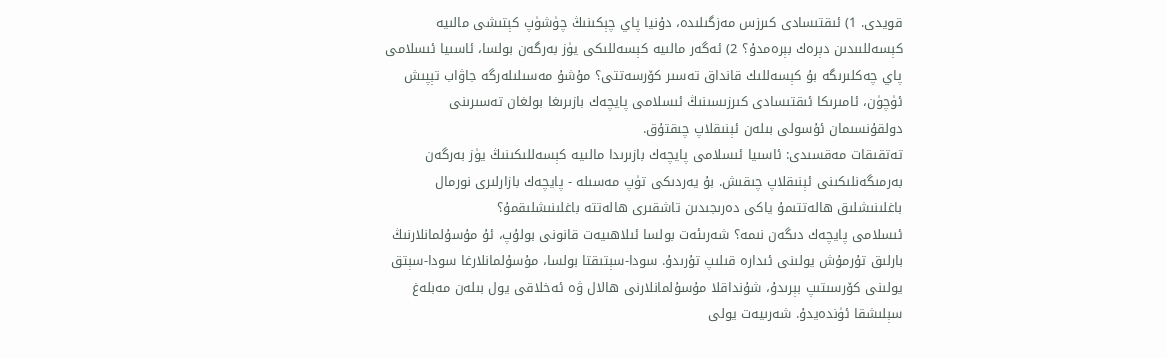قويدى. 1) ئىقتىسادى كىرزس مەزگىلىدە، دۇنيا پاي چېكىنىڭ چۈشۈپ كېتىشى مالىيە كېسەللىىدىن دېرەك بېرەمدۇ؟ 2) ئەگەر مالىيە كېسەللىكى يۈز بەرگەن بولسا، ئاسىيا ئىسلامى پاي چەكلىرىگە بۇ كېسەللىك قانداق تەسىر كۆرسەتتى؟ مۇشۇ مەسىلىلەرگە جاۋاب تېپىش ئۈچۈن، ئامىرىكا ئىقتىسادى كىرزىسىنىڭ ئىسلامى پايچەك بازىرىغا بولغان تەسىرىنى دولقۇنسىمان ئۇسولى بىلەن ئېنىقلاپ چىقتۇق.
تەتقىقات مەقسىدى: ئاسىيا ئىسلامى پايچەك بازىرىدا مالىيە كېسەللىكىنىڭ يۈز بەرگەن بەرمىگەنلىكىنى ئېنىقلاپ چىقىش. بۇ يەردىكى تۈپ مەسىلە - پايچەك بازارلىرى نورمال باغلىنىشلىق ھالەتتىمۇ ياكى دەرىجىدىن تاشقىرى ھالەتتە باغلىنىشلىقمۇ؟
ئىسلامى پايچەك دىگەن نىمە؟ شەرىئەت بولسا ئىلاھىيەت قانونى بولۇپ، ئۇ مۇسۇلمانلارنىڭ بارلىق تۇرمۇش يولىنى ئىدارە قىلىپ تۇرىدۇ. سودا-سېتىقتا بولسا، مۇسۇلمانلارغا سودا-سېتق يولىنى كۆرسىتىپ بېرىدۇ، شۇنداقلا مۇسۇلمانلارنى ھالال ۋە ئەخلاقى يول بىلەن مەبلەغ سېلىشقا ئۈندەيدۇ. شەرىيەت يولى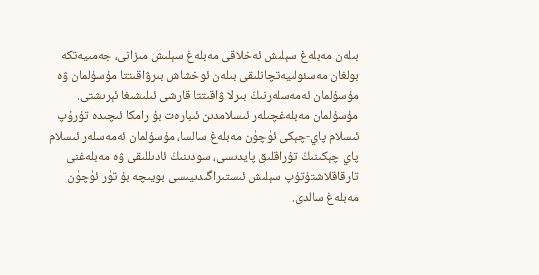بىلەن مەبلەغ سېلىش ئەخلاقى مەبلەغ سېلىش مىزانى، جەمىيەتكە بولغان مەسئولىيەتچانلىقى بىلەن ئوخشاش بىرۋاقىتتا مۇسۇلمان ۋە مۇسۇلمان ئەمەسلەرنىڭ بىرلا ۋاقىتتا قارشى ئىلىشىغا ئېرىشتى. مۇسۇلمان مەبلەغچىلەر ئىسلامدىن ئىبارەت بۇ رامكا ئىچىدە تۇرۇپ ئىسلام پاي-چېكى ئۈچۈن مەبلەغ سالسا، مۇسۇلمان ئەمەسلەر ئىسلام پاي چېكىنىڭ تۇراقلىق پايدىسى، سودىنىڭ ئادىللىقى ۋە مەبلەغنى تارقاقلاشتۇتۇپ سېلىش ئىستىراگىدىيىسى بويىچە بۇ تۈر ئۈچۈن مەبلەغ سالدى.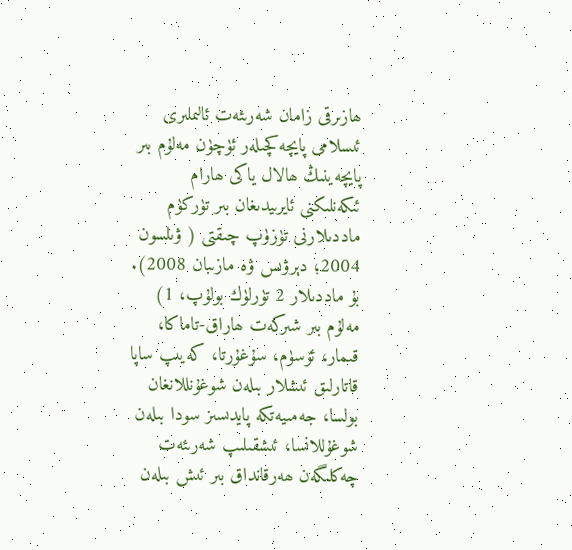ھازىرقى زامان شەرىئەت ئالىملىرى ئىسلامى پايچەكچىلەر ئۈچۈن مەلۇم بىر پايچەينىڭ ھالال ياكى ھارام ئىكەنلىكنى ئايرىيدىغان بىر تۈركۈم ماددىلارنى تۈزۈپ چىقتى ( ۋىلسون 2004؛ دېرۋىس ۋە مازىبان 2008). بۇ ماددىلار 2 تۈرلۈك بولۇپ، 1) مەلۇم بىر شىركەت ھاراق-تاماكا، قىمار، ئۆسۈم، سۇغۇرتا، كەيىپ ساپا قاتارلىق ئىشلار بىلەن شوغۇنللانغان بولسا، جەمىيەتكە پايدىسىز سودا بىلەن شوغۇللانسا، ئىشقىلىپ شەرىئەت چەكلىگەن ھەرقانداق بىر ئىش بىلەن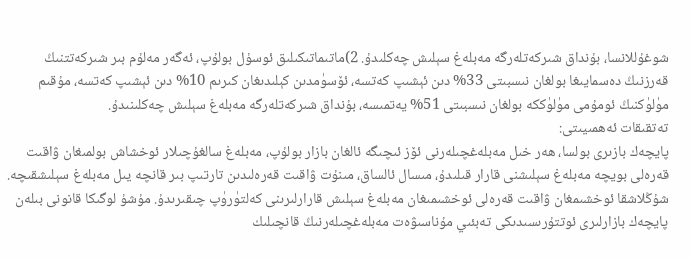شوغۇللانسا، بۇنداق شىركەتلەرگە مەبلەغ سېلىش چەكلىدۇ. 2)ماتىماتىكىلىق ئوسۇل بولۇپ، ئەگەر مەلۇم بىر شىركەتتنىڭ قەرزنىڭ دەسمايىغا بولغان نىسبىتى 33% دىن ئېشىپ كەتسە، ئۆسۈمدىن كېلىدىغان كىرىم 10% دىن ئېشىپ كەتسە، مۇقىم مۈلۈكنىڭ ئومۇمى مۈلۈككە بولغان نىسبىتى 51% يەتمىسە، بۇنداق شىركەتلەرگە مەبلەغ سېلىش چەكلىنىدۇ.
تەتقىقات ئەھمىيىتى:
پايچەك بازىرى بولسا، ھەر خىل مەبلەغچىلەرنى ئۆز ئىچىگە ئالغان بازار بولۇپ، مەبلەغ سالغۇچىلار ئوخشاش بولمىغان ۋاقىت قەرەلى بويچە مەبلەغ سېلىشنى قارار قىلىدۇ، مىسال ئالساق، مىنۇت ۋاقىت قەرەلىدىن تارتىپ بىر قانچە يىل مەبلەغ سېلىشقىچە. شۇڭلاشقا ئوخشىمغان ۋاقىت قەرەلى ئوخشىمىغان مەبلەغ سېلىش قارارلىرىنى كەلتۈرۈپ چىقىرىدۇ. مۇشۇ لوگىكا قانونى بىلەن پايچەك بازارلىرى ئوتتۇرىسىدىكى تەبئىي مۇناسىۋەت مەبلەغچىلەرنىڭ قانچىلىك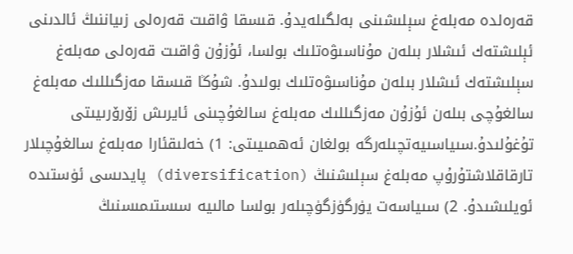قەرەلدە مەبلەغ سېلىشىنى بەلگىلەيدۇ. قىسقا ۋاقىت قەرەلى زىياننىڭ ئالدىنى ئېلىشتەك ئىشلار بىلەن مۇناسىۋەتلىك بولسا، ئۇزۇن ۋاقىت قەرەلى مەبلەغ سېلىشتەك ئىشلار بىلەن مۇناسىۋەتلىك بولىدۇ. شۇڭا قىسقا مەزگىللىك مەبلەغ سالغۇچى بىلەن ئۇزۇن مەزگىللىك مەبلەغ سالغۇچىنى ئايرىش زۆرۆرىيىتى تۇغۇلىدۇ.سىياسىيەتچىلەرگە بولغان ئەھمىيىتى: 1) خەلىقئارا مەبلەغ سالغۇچىلار تارقاقلاشتۇرۇپ مەبلەغ سېلىشنىڭ (diversification) پايدىسى ئۈستىدە ئويلىشىدۇ. 2) سىياسەت يۈرگۈزگۈچىلەر بولسا مالىيە سىستىمىسنىڭ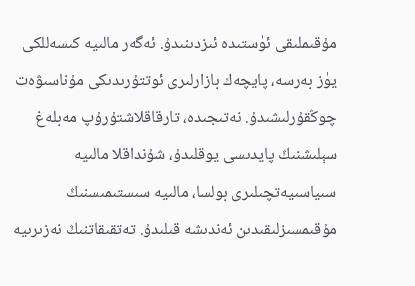مۇقىملىقى ئۈستىدە ئىزدىنىدۇ. ئەگەر مالىيە كىسەللكى يۈز بەرسە، پايچەك بازارلىرى ئوتتۇرىدىكى مۇناسىۋەت چوڭقۇرلىشىدۇ. نەتىجىدە، تارقاقلاشتۇرۇپ مەبلەغ سېلىشنىڭ پايدىسى يوقلىدۇ، شۇنداقلا مالىيە سىياسىيەتچىلىرى بولسا، مالىيە سىستىمىسنىڭ مۇقىمسىزلىقىدىن ئەندىشە قىلىدۇ. تەتقىقاتنىڭ نەزىرىيە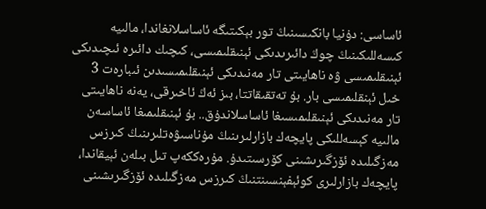ئاساسى: دۇنيا بانكىسىنىڭ تور بېكىتىگە ئاساسلانغاندا، مالىيە كىسەللىكىنىڭ چوڭ دائىرىدىكى ئېنىقلىمىسى، كىچىك دائىرە ئىچىدىكى ئېنىقلىمىسى ۋە ناھايىتى تار مەنىدىكى ئېنىقلىمىسىدىن ئىبارەت 3 خىل ئېنقلىمىسى بار. بۇ تەتقىقاتتا، بىز ئەڭ ئاخىرقى، يەنە ناھايىتى تار مەنىدىكى ئېنىقلىمىسىغا ئاساسلاندۇق.. بۇ ئېنىقلىمىغا ئاساسەن مالىيە كېسەللىكى پايچەك بازارلىرىنىڭ مۇناسىۋەتلىرىنىڭ كىرزس مەزگىلىدە ئۆزگىرىشىنى كۆرسىتىدۇ. مۇرەككەپ تىل بىلەن ئېيقاندا، پايچەك بازارلىرى كوئېفېنسىنتنىڭ كىرزس مەزگىلىدە ئۆزگىرىشىنى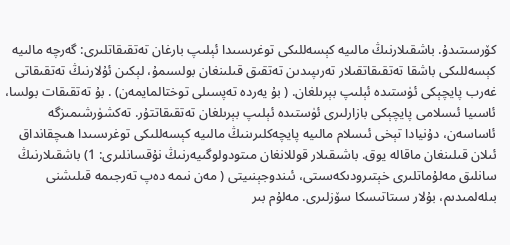كۆرسىتىدۇ. باشقىلارنىڭ مالىيە كېسەللىكى توغرىسىدا ئېلىپ بارغان تەتقىقاتلىرى: گەرچە مالىيە كېسەللىكى باشقا تەتقىقاتقىلار تەرىپىدىن تەتقىق قىلىنغان بولسىمۇ، لېكىن ئۇلارنىڭ تەتقىقاتى غەرب پايچېكى ئۈستىدە ئېلىپ بېرىلغان. ( بۇ يەردە تەپسىلى توختالمايمەن) . بۇ تەتقىقات بولسا، ئاسىيا ئىسلامى پايچېكى بازارلىرى ئۈستىدە ئېلىپ بېرىلغان تەتقىقاتتۇر. تەكشۈرشىمىزگە ئاساسەن، دۇنيادا تېخى ئىسلام مالىيە پايچەكلىرىنىڭ مالىيە كېسەللىكى توغرىسىدا ھىچقانداق ئىلان قىلىنغان ماقالە يوق. باشىقىلار قوللانغان مىتودولوگىيەرنىڭ نۇقسانلىرى: 1) باشقىلارنىڭ سانلىق مەلۇماتلىرى خېتىرودىكەسىتى، ئىندوجېنىيتى ( مەن نىمە دەپ تەرجىمە قىلىشنى بىلەلمىدىم، بۇلار سىتاتىسكا سۆزلىرى. مەلۇم بىر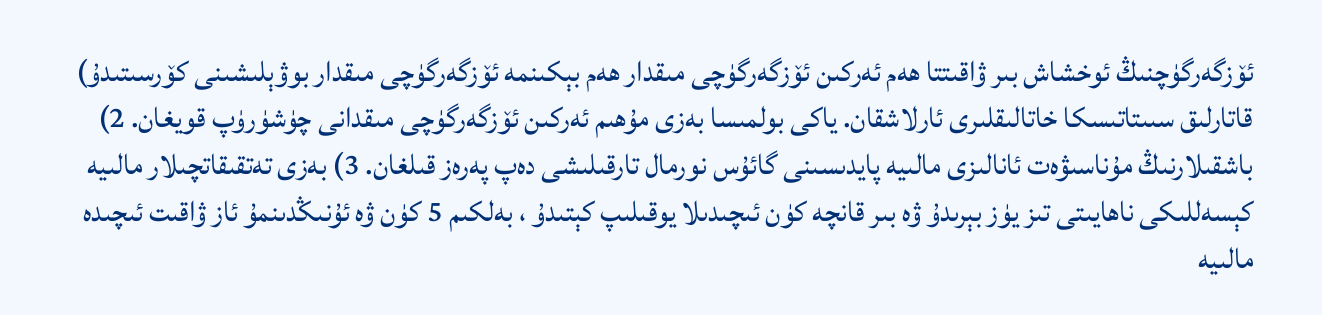ئۆزگەرگۈچنىڭ ئوخشاش بىر ۋاقىتتا ھەم ئەركىن ئۆزگەرگۈچى مىقدار ھەم بېكىنمە ئۆزگەرگۈچى مىقدار بوۋېلىشىنى كۆرسىتىدۇ) قاتارلىق سىىتاتىسكا خاتالىقلىرى ئارلاشقان. ياكى بولمىسا بەزى مۇھىم ئەركىن ئۆزگەرگۈچى مىقدانى چۈشۈرۈپ قويغان. 2) باشقىلارنىڭ مۇناسىۋەت ئانالىزى مالىيە پايدىسىنى گائۇس نورمال تارقىلىشى دەپ پەرەز قىلغان. 3) بەزى تەتقىقاتچىلار مالىيە كېسەللىكى ناھايىتى تىز يۈز بېرىدۇ ۋە بىر قانچە كۈن ئىچىدىلا يوقىلىپ كېتىدۇ ، بەلكىم 5 كۈن ۋە ئۇنىڭدىنمۇ ئاز ۋاقىت ئىچىدە مالىيە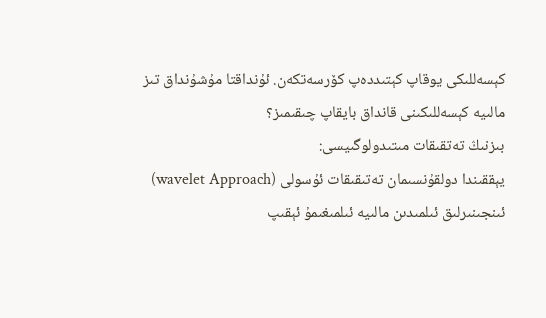كېسەللىكى يوقاپ كېتىددەپ كۆرسەتكەن. ئۇنداقتا مۇشۇنداق تىز مالىيە كېسەللىكىنى قانداق بايقاپ چىقىمىز؟
بىزنىڭ تەتقىقات مىتىدولوگىيسى:
يېققىندا دولقۇنسىمان تەتىقىقات ئۇسولى (wavelet Approach) ئىنجىنىرلىق ئىلمىدىن مالىيە ئىلمىغىمۇ ئېقىپ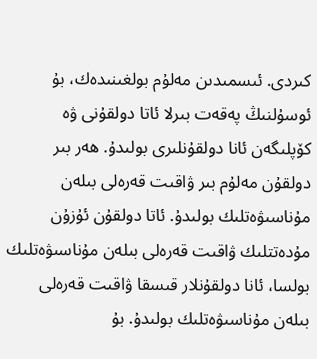كىردى. ئىسمىدىن مەلۇم بولغىنىدەك، بۇ ئوسۇلنىڭ پەقەت بىرلا ئاتا دولقۇنى ۋە كۆپلىگەن ئانا دولقۇنلىرى بولىدۇ. ھەر بىر دولقۇن مەلۇم بىر ۋاقىت قەرەلى بىلەن مۇناسىۋەتلىك بولىدۇ. ئاتا دولقۇن ئۇزۇن مۇدەتتلىك ۋاقىت قەرەلى بىلەن مۇناسىۋەتلىك بولسا، ئانا دولقۇنلار قىسقا ۋاقىت قەرەلى بىلەن مۇناسىۋەتلىك بولىدۇ. بۇ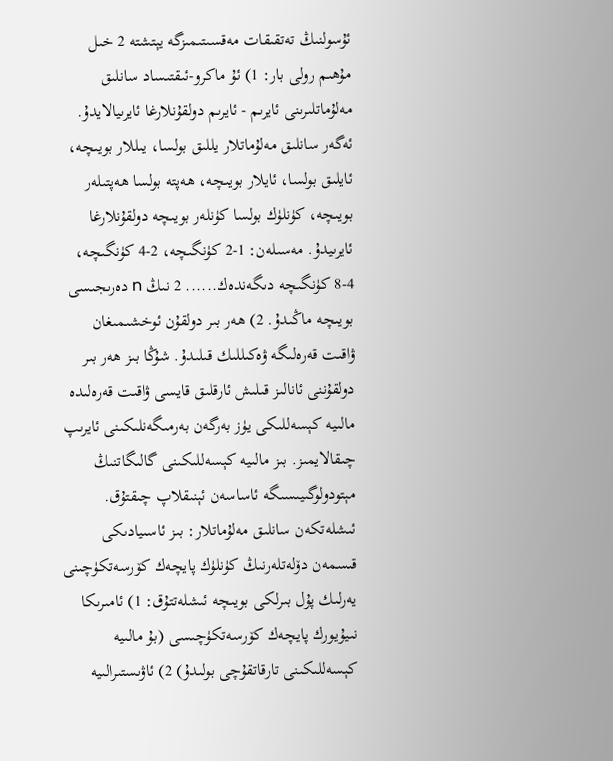ئۇسولنىڭ تەتقىقات مەقسىتىمىزگە يېتشتە 2 خىل مۇھىم رولى بار: 1) ئۇ ماكرو-ئىقتىساد سانلىق مەلۇماتلىرىنى ئايرىم - ئايرىم دولقۇنلارغا ئايرىيالايدۇ. ئەگەر سانلىق مەلۇماتلار يللىق بولسا، يىللار بويىچە، ئايلىق بولسا، ئايلار بويىچە، ھەپتە بولسا ھەپتىلەر بويىچە، كۈنلۈك بولسا كۈنلەر بويىچە دولقۇنلارغا ئايرىيدۇ. مەسىلەن: 1-2 كۈنگىچە، 2-4 كۈنگىچە، 4-8 كۈنگىچە دىگەندەك...... 2 نىڭ n دەرىجىسى بويىچە ماڭىدۇ. 2) ھەر بىر دولقۇن ئوخشىمىغان ۋاقىت قەرەلىگە ۋەكىللىك قىلىدۇ. شۇڭا بىز ھەر بىر دولقۇننى ئانالىز قىلىش ئارقلىق قايسى ۋاقىت قەرەلىدە مالىيە كېسەللىكى يۈز بەرگەن بەرمىگەنلىكىنى ئايرىپ چىقالايمىز. بىز مالىيە كېسەللىكىنى گالىگاتنىڭ مېتودولوگىيىسىگە ئاساسەن ئېنىقلاپ چىقتۇق. ئىشلەتكەن سانلىق مەلۇماتلار: بىز ئاسىيادىكى قىسمەن دۆلەتلەرنىڭ كۈنلۈك پايچەك كۆرسەتكۈچىنى يەرلىك پۇل بىرلكى بويىچە ئىشلەتتۇق: 1) ئامىرىكا نىيۇيورك پايچەك كۆرسەتكۈچىسى (بۇ مالىيە كېسەللىكىنى تارقاتقۇچى بولىدۇ) 2) ئاۋىستىرالىيە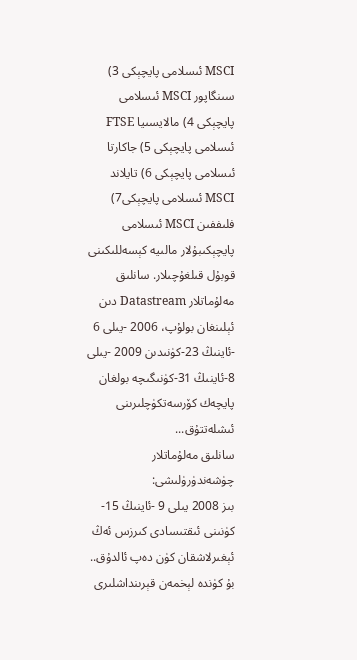MSCI ئىسلامى پايچېكى 3) سىنگاپور MSCI ئىسلامى پايچېكى 4) مالايسىيا FTSE ئىسلامى پايچېكى 5) جاكارتا ئىسلامى پايچېكى 6) تايلاند MSCI ئىسلامى پايچېكى7) فلىففىن MSCI ئىسلامى پايچېكىبۇلار مالىيە كېسەللىكىنى قوبۇل قىلغۇچىلار. سانلىق مەلۇماتلار Datastream دىن ئېلىنغان بولۇپ، 2006 -يىلى 6 -ئاينىڭ 23-كۈنىدىن 2009 -يىلى 8-ئاينىڭ 31-كۈنىگىچە بولغان پايچەك كۆرسەتكۈچلىرىنى ئىشلەتتۇق...
سانلىق مەلۇماتلار چۈشەندۈرۈلىشى:
بىز 2008 يىلى 9 -ئاينىڭ 15-كۈنىنى ئىقتىسادى كىرزس ئەڭ ئېغىرلاشقان كۈن دەپ ئالدۇق.. بۇ كۈندە لېخمەن قېرىنداشلىرى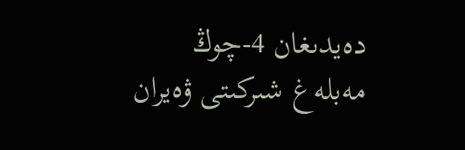دەيدىغان 4-چوڭ مەبلەغ شىركىتى ۋەيران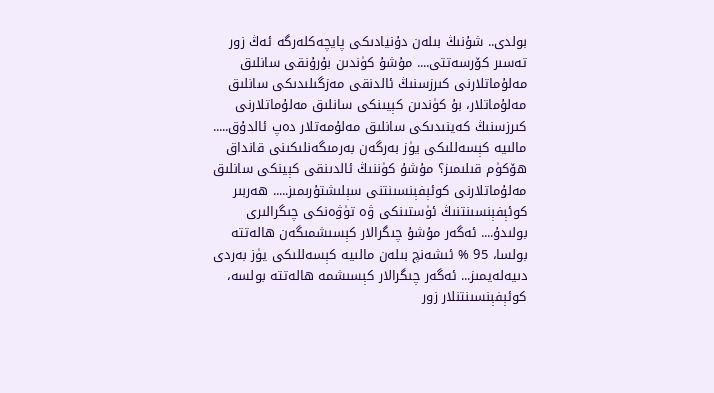بولدى.. شۇنىڭ بىلەن دۇنيادىكى پايچەكلەرگە ئەڭ زور تەسىر كۆرسەتتى.... مۇشۇ كۈندىن بۇرۇنقى سانلىق مەلۇماتلارنى كىرزسنىڭ ئالدنقى مەزگىلىدىكى سانلىق مەلۇماتلار، بۇ كۈندىن كېيىنكى سانلىق مەلۇماتلارنى كىرزسنىڭ كەينىدىكى سانلىق مەلۇمەتلار دەپ ئالدۇق..... مالىيە كېسەللىكى يۈز بەرگەن بەرمىگەنلىكىنى قانداق ھۆكۈم قىلىمىز؟ مۇشۇ كۈننىڭ ئالدىنقى كېينكى سانلىق مەلۇماتلارنى كوئېفېنسىنتنى سېلىشتۇرىمىز..... ھەربىر كوئېفېنسىنتنىڭ ئۈستىنكى ۋە تۈۋەنكى چىگرالىرى بولىدۇ.... ئەگەر مۇشۇ چىگرالار كېسىشمىگەن ھالەتتە بولسا، 95 % ئىشەنچ بىلەن مالىيە كېسەللىكى يۈز بەردى دىيەلەيمىز... ئەگەر چىگرالار كېسىشمە ھالەتتە بولسە، كوئېفېنسىنتنلار زور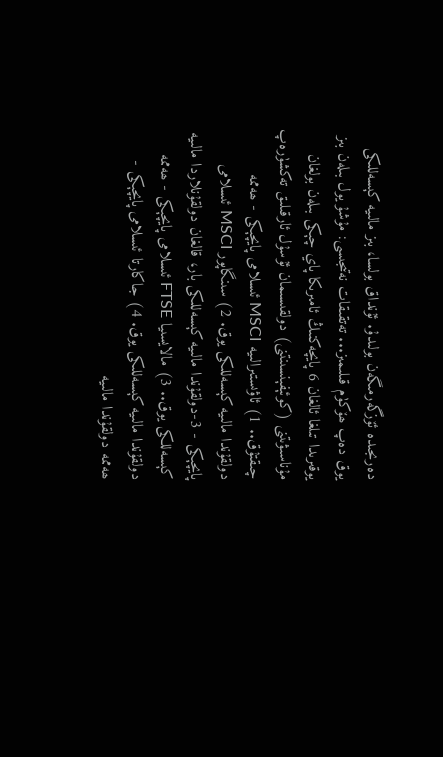دەرىجىدە ئۆزگەرمىگەن بولىدۇ. ئۇنداق بولسا، بىز مالىيە كېسەللىكى يوق دەپ ھۆكۈم قىلىمىز... تەتقىقات نەتىجىسى: مۇشۇ يول بىلەن بىز يوقىرىدا تىلغا ئالغان 6 پايچەكنىڭ ئامىرىكا پاي چېكى بىلەن بولغان مۇناسىۋىتنى (كوئېفېنسىنتنى) دولقىسىمان ئۇسۇل ئارقىلىق تەكشۈرەپ چىقتۇق.. 1) ئاۋىستىرالىيە MSCI ئىسلامى پايچېكى - ھەممە دولقۇندا مالىيە كېسەللىكى يوق. 2) سىنگاپور MSCI ئىسلامى پايچېكى - 3-دولقۇندا مالىيە كېسەللىكى بار، قالغان دولقۇنلاردا مالىيە كېسەللكى يوق.. 3) مالايسىيا FTSE ئىسلامى پايچېكى - ھەممە دولقۇندا مالىيە كېسەللىكى يوق. 4) جاكارتا ئىسلامى پايچېكى - ھەممە دولقۇندا مالىيە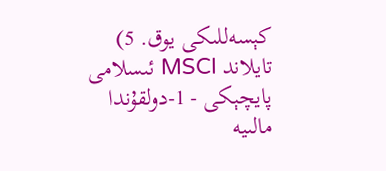كېسەللىكى يوق. 5) تايلاند MSCI ئىسلامى پايچېكى - 1-دولقۇندا مالىيە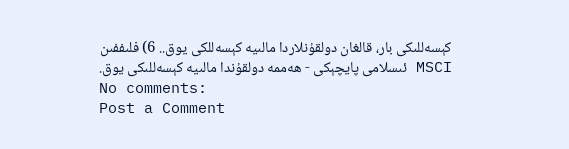كېسەللىكى بار، قالغان دولقۇنلاردا مالىيە كېسەللكى يوق.. 6) فلىففىن MSCI ئىسلامى پايچېكى - ھەممە دولقۇندا مالىيە كېسەللىكى يوق.
No comments:
Post a Comment